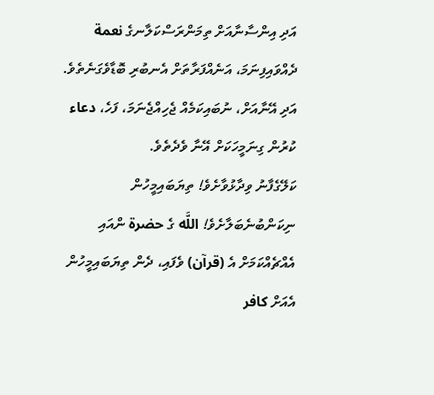އަދި އިންސާނާއަށް ތިމަންރަސްކަލާނގެ نعمة ދެއްވައިފިނަމަ، އަނެއްފަރާތަށް އެނބުރި ބޮޑާވެގަނެތެވެ. އަދި އޭނާއަށް، ނުބައިކަމެއް ޖެހިއްޖެނަމަ، ފަހެ، دعاء ކުރުން ގިނަމީހަކަށް އޭނާ ވެދެތެވެ.
ކަލޭގެފާނު ވިދާޅުވާށެވެ! ތިޔަބައިމީހުން ނިކަންބުނެބަލާށެވެ! اللَّه ގެ حضرة ންއައި އެއްޗެއްކަމަށް އެ (قرآن) ވެފައި، ދެން ތިޔަބައިމީހުން އެއަށް كافر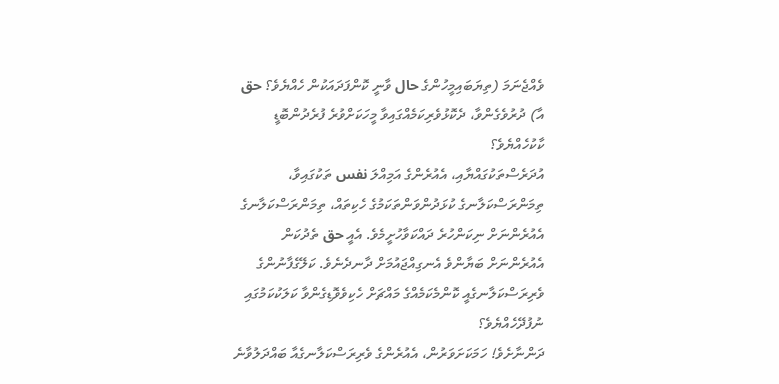ވެއްޖެނަމަ (ތިޔަބައިމީހުންގެ حال ވާނީ ކޮންފަދައަކުން ހެއްޔެވެ؟ حق އާ) ދުރުވެގެންވާ، ދެކޮޅުވެރިކަމެއްގައިވާ މީހަކަށްވުރެ ފުރެދުންބޮޑީ ކާކުހެއްޔެވެ؟
އުދަރެސްތަކުގައްޔާއި، އެއުރެންގެ އަމިއްލަ نفس ތަކުގައިވާ، ތިމަންރަސްކަލާނގެ ކުޅަދުންވަންތަކަމުގެ ހެކިތައް، ތިމަންރަސްކަލާނގެ އެއުރެންނަށް ނިކަންހުރެ ދައްކަވާހުށީމެވެ. އެއީ حق ތެދުކަން އެއުރެންނަށް ބަޔާންވެ އެނގިއްޖައުމަށް ދާނދެނެވެ. ކަލޭގެފާނުންގެ ވެރިރަސްކަލާނގެއީ ކޮންމެކަމެއްގެ މައްޗަށް ހެކިވެވޮޑިގެންވާ ކަލަކުކަމުގައި ނުފުދޭހެއްޔެވެ؟
ދަންނާށެވެ! ހަމަކަށަވަރުން، އެއުރެންގެ ވެރިރަސްކަލާނގެއާ ބައްދަލުވާނެ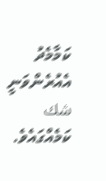ކަމާމެދު އެއުރެންވަނީ شك ކަމެއްގައެވެ.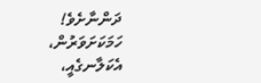ދަންނާށެވެ! ހަމަކަށަވަރުން، އެކަލާނގެއީ،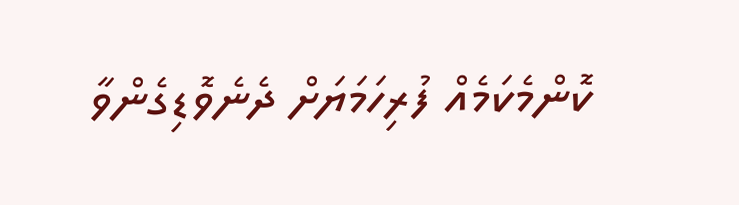ކޮންމެކަމެއް ފުރިހަމަޔަށް ދެނެވޮޑިގެންވާ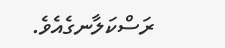ރަސްކަލާނގެއެވެ.